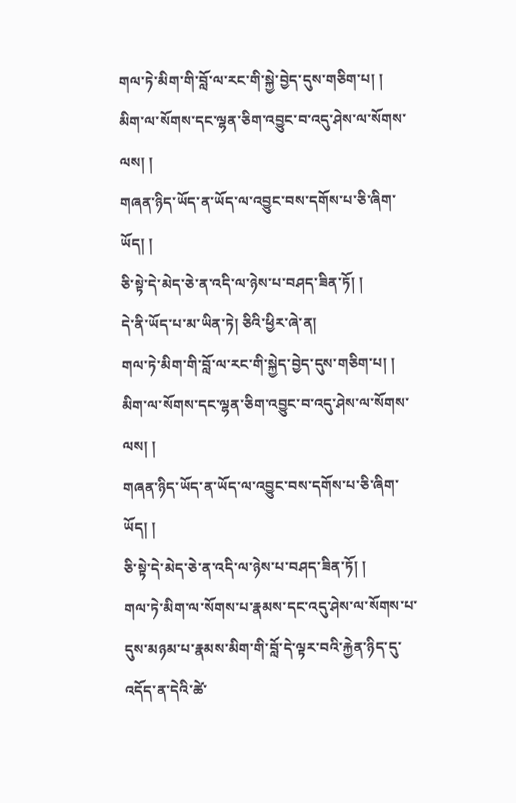གལ་ཏེ་མིག་གི་བློ་ལ་རང་གི་སྐྱེ་བྱེད་དུས་གཅིག་པ། །
མིག་ལ་སོགས་དང་ལྷན་ཅིག་འབྱུང་བ་འདུ་ཤེས་ལ་སོགས་ལས། །
གཞན་ཉིད་ཡོད་ན་ཡོད་ལ་འབྱུང་བས་དགོས་པ་ཅི་ཞིག་ཡོད། །
ཅི་སྟེ་དེ་མེད་ཅེ་ན་འདི་ལ་ཉེས་པ་བཤད་ཟིན་ཏོ། །
དེ་ནི་ཡོད་པ་མ་ཡིན་ཏེ། ཅིའི་ཕྱིར་ཞེ་ན།
གལ་ཏེ་མིག་གི་བློ་ལ་རང་གི་སྐྱེད་བྱེད་དུས་གཅིག་པ། །
མིག་ལ་སོགས་དང་ལྷན་ཅིག་འབྱུང་བ་འདུ་ཤེས་ལ་སོགས་ལས། །
གཞན་ཉིད་ཡོད་ན་ཡོད་ལ་འབྱུང་བས་དགོས་པ་ཅི་ཞིག་ཡོད། །
ཅི་སྟེ་དེ་མེད་ཅེ་ན་འདི་ལ་ཉེས་པ་བཤད་ཟིན་ཏོ། །
གལ་ཏེ་མིག་ལ་སོགས་པ་རྣམས་དང་འདུ་ཤེས་ལ་སོགས་པ་དུས་མཉམ་པ་རྣམས་མིག་གི་བློ་དེ་ལྟར་བའི་རྐྱེན་ཉིད་དུ་འདོད་ན་དེའི་ཚེ་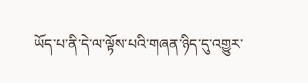ཡོད་པ་ནི་དེ་ལ་ལྟོས་པའི་གཞན་ཉིད་དུ་འགྱུར་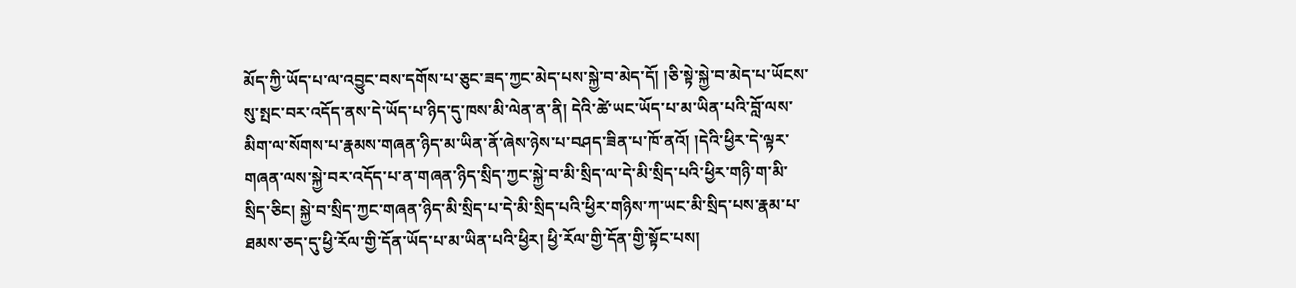མོད་ཀྱི་ཡོད་པ་ལ་འབྱུང་བས་དགོས་པ་ཅུང་ཟད་ཀྱང་མེད་པས་སྐྱེ་བ་མེད་དོ། །ཅི་སྟེ་སྐྱེ་བ་མེད་པ་ཡོངས་སུ་སྤང་བར་འདོད་ནས་དེ་ཡོད་པ་ཉིད་དུ་ཁས་མི་ལེན་ན་ནི། དེའི་ཚེ་ཡང་ཡོད་པ་མ་ཡིན་པའི་བློ་ལས་མིག་ལ་སོགས་པ་རྣམས་གཞན་ཉིད་མ་ཡིན་ནོ་ཞེས་ཉེས་པ་བཤད་ཟིན་པ་ཁོ་ནའོ། །དེའི་ཕྱིར་དེ་ལྟར་གཞན་ལས་སྐྱེ་བར་འདོད་པ་ན་གཞན་ཉིད་སྲིད་ཀྱང་སྐྱེ་བ་མི་སྲིད་ལ་དེ་མི་སྲིད་པའི་ཕྱིར་གཉི་ག་མི་སྲིད་ཅིང། སྐྱེ་བ་སྲིད་ཀྱང་གཞན་ཉིད་མི་སྲིད་པ་དེ་མི་སྲིད་པའི་ཕྱིར་གཉིས་ཀ་ཡང་མི་སྲིད་པས་རྣམ་པ་ཐམས་ཅད་དུ་ཕྱི་རོལ་གྱི་དོན་ཡོད་པ་མ་ཡིན་པའི་ཕྱིར། ཕྱི་རོལ་གྱི་དོན་གྱི་སྟོང་པས།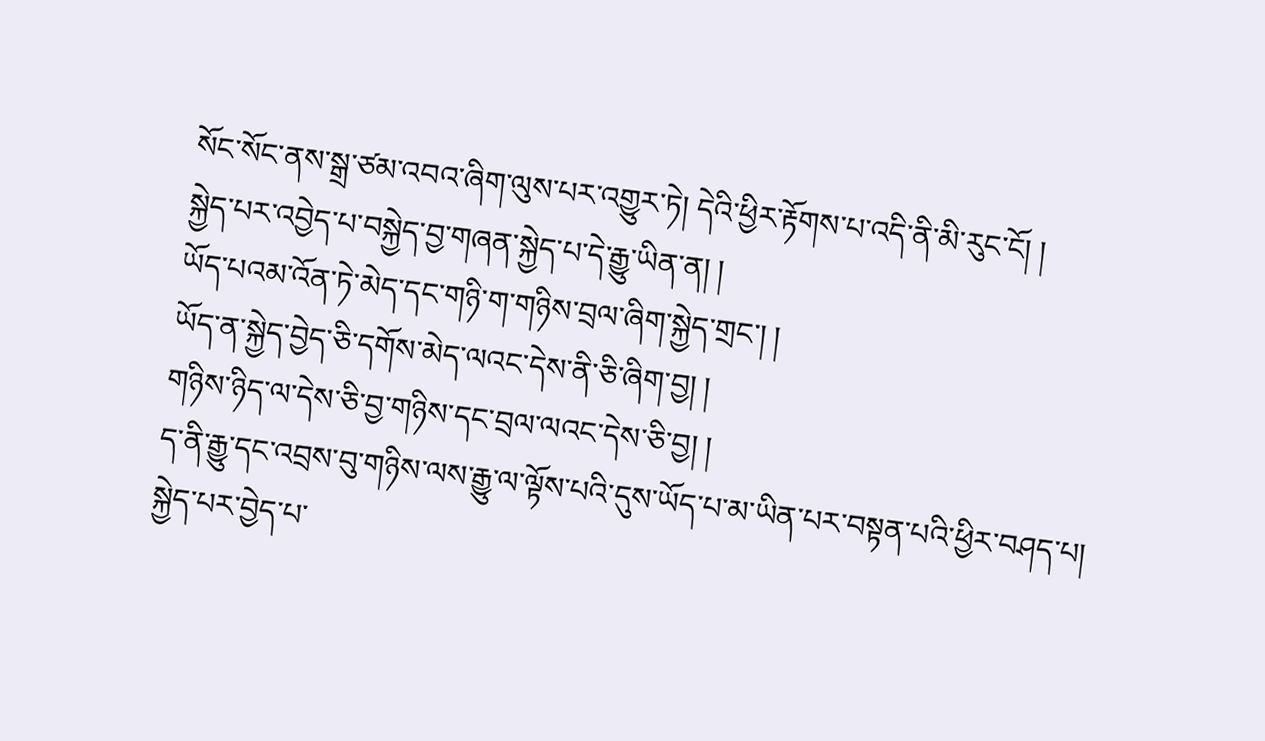སོང་སོང་ནས་སྒྲ་ཙམ་འབའ་ཞིག་ལུས་པར་འགྱུར་ཏེ། དེའི་ཕྱིར་རྟོགས་པ་འདི་ནི་མི་རུང་ངོ། །
སྐྱེད་པར་འབྱེད་པ་བསྐྱེད་བྱ་གཞན་སྐྱེད་པ་དེ་རྒྱུ་ཡིན་ན། །
ཡོད་པའམ་འོན་ཏེ་མེད་དང་གཉི་ག་གཉིས་བྲལ་ཞིག་སྐྱེད་གྲང་། །
ཡོད་ན་སྐྱེད་བྱེད་ཅི་དགོས་མེད་ལའང་དེས་ནི་ཅི་ཞིག་བྱ། །
གཉིས་ཉིད་ལ་དེས་ཅི་བྱ་གཉིས་དང་བྲལ་ལའང་དེས་ཅི་བྱ། །
ད་ནི་རྒྱུ་དང་འབྲས་བུ་གཉིས་ལས་རྒྱུ་ལ་ལྟོས་པའི་དུས་ཡོད་པ་མ་ཡིན་པར་བསྟན་པའི་ཕྱིར་བཤད་པ།
སྐྱེད་པར་བྱེད་པ་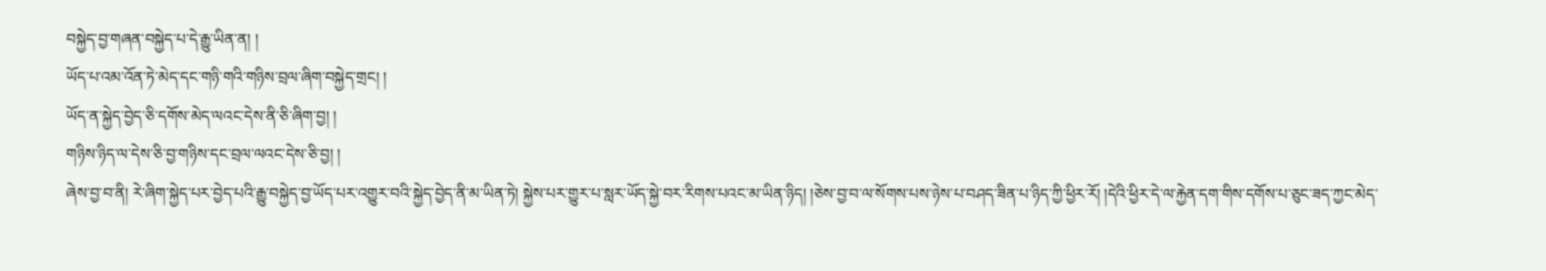བསྐྱེད་བྱ་གཞན་བསྐྱེད་པ་དེ་རྒྱུ་ཡིན་ན། །
ཡོད་པ་འམ་འོན་ཏེ་མེད་དང་གཉི་གའི་གཉིས་བྲལ་ཞིག་བསྐྱེད་གྲང། །
ཡོད་ན་སྐྱེད་བྱེད་ཅི་དགོས་མེད་ལའང་དེས་ནི་ཅི་ཞིག་བྱ། །
གཉིས་ཉིད་ལ་དེས་ཅི་བྱ་གཉིས་དང་བྲལ་ལའང་དེས་ཅི་བྱ། །
ཞེས་བྱ་བ་ནི། རེ་ཞིག་སྐྱེད་པར་བྱེད་པའི་རྒྱུ་བསྐྱེད་བྱ་ཡོད་པར་འགྱུར་བའི་སྐྱེད་བྱེད་ནི་མ་ཡིན་ཏེ། སྐྱེས་པར་གྱུར་པ་སླར་ཡོད་སྐྱེ་བར་རིགས་པའང་མ་ཡིན་ཉིད། །ཅེས་བྱ་བ་ལ་སོགས་པས་ཉེས་པ་བཤད་ཟིན་པ་ཉིད་ཀྱི་ཕྱིར་རོ། །དེའི་ཕྱིར་དེ་ལ་རྐྱེན་དག་གིས་དགོས་པ་ཅུང་ཟད་ཀྱང་མེད་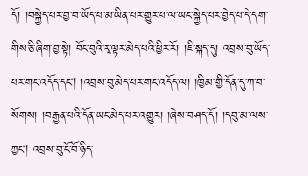དོ། །བསྐྱེད་པར་བྱ་བ་ཡོད་པ་མ་ཡིན་པར་གྱུར་པ་ལ་ཡང་སྐྱེད་པར་བྱེད་པ་དེ་དག་གིས་ཅི་ཞིག་བྱ་སྟེ། བོང་བུའི་རྭ་ལྟར་མེད་པའི་ཕྱིར་རོ། །ཇི་སྐད་དུ། འབྲས་བུ་ཡོད་པར་གང་འདོད་དང། །འབྲས་བུ་མེད་པར་གང་འདོད་ལ། །ཁྱིམ་གྱི་དོན་དུ་ཀ་བ་སོགས། །བརྒྱན་པའི་དོན་ཡང་མེད་པར་འགྱུར། །ཞེས་བཤད་དོ། །དབུ་མ་ལས་ཀྱང། འབྲས་བུ་ངོ་བོ་ཉིད་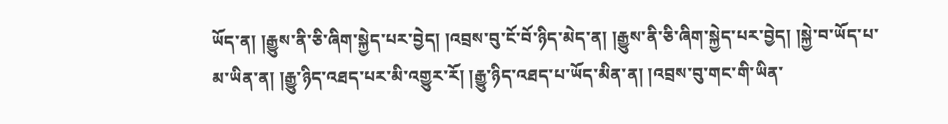ཡོད་ན། །རྒྱུས་ནི་ཅི་ཞིག་སྐྱེད་པར་བྱེད། །འབྲས་བུ་ངོ་བོ་ཉིད་མེད་ན། །རྒྱུས་ནི་ཅི་ཞིག་སྐྱེད་པར་བྱེད། །སྐྱེ་བ་ཡོད་པ་མ་ཡིན་ན། །རྒྱུ་ཉིད་འཐད་པར་མི་འགྱུར་རོ། །རྒྱུ་ཉིད་འཐད་པ་ཡོད་མིན་ན། །འབྲས་བུ་གང་གི་ཡིན་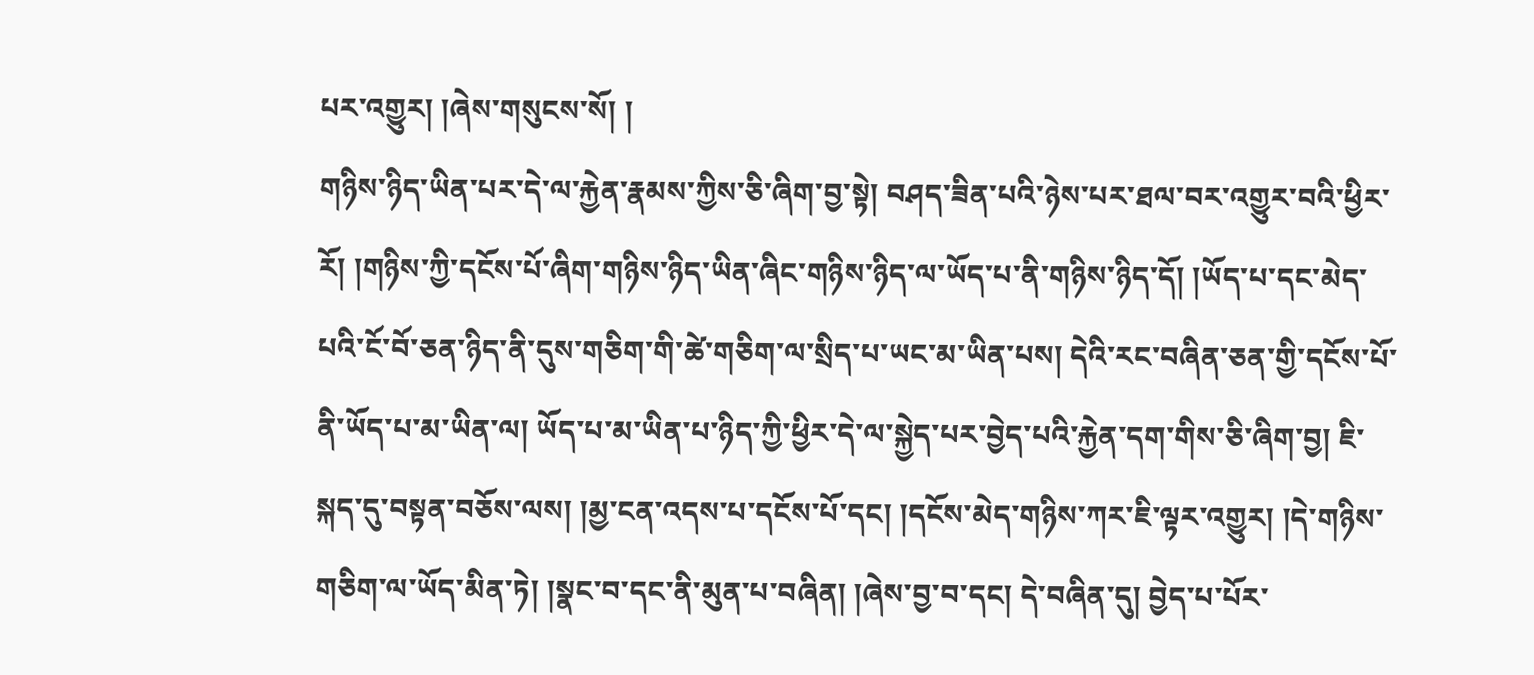པར་འགྱུར། །ཞེས་གསུངས་སོ། །
གཉིས་ཉིད་ཡིན་པར་དེ་ལ་རྐྱེན་རྣམས་ཀྱིས་ཅི་ཞིག་བྱ་སྟེ། བཤད་ཟིན་པའི་ཉེས་པར་ཐལ་བར་འགྱུར་བའི་ཕྱིར་རོ། །གཉིས་ཀྱི་དངོས་པོ་ཞིག་གཉིས་ཉིད་ཡིན་ཞིང་གཉིས་ཉིད་ལ་ཡོད་པ་ནི་གཉིས་ཉིད་དོ། །ཡོད་པ་དང་མེད་པའི་ངོ་བོ་ཅན་ཉིད་ནི་དུས་གཅིག་གི་ཚེ་གཅིག་ལ་སྲིད་པ་ཡང་མ་ཡིན་པས། དེའི་རང་བཞིན་ཅན་གྱི་དངོས་པོ་ནི་ཡོད་པ་མ་ཡིན་ལ། ཡོད་པ་མ་ཡིན་པ་ཉིད་ཀྱི་ཕྱིར་དེ་ལ་སྐྱེད་པར་བྱེད་པའི་རྐྱེན་དག་གིས་ཅི་ཞིག་བྱ། ཇི་སྐད་དུ་བསྟན་བཅོས་ལས། །མྱ་ངན་འདས་པ་དངོས་པོ་དང། །དངོས་མེད་གཉིས་ཀར་ཇི་ལྟར་འགྱུར། །དེ་གཉིས་གཅིག་ལ་ཡོད་མིན་ཏེ། །སྣང་བ་དང་ནི་མུན་པ་བཞིན། །ཞེས་བྱ་བ་དང། དེ་བཞིན་དུ། བྱེད་པ་པོར་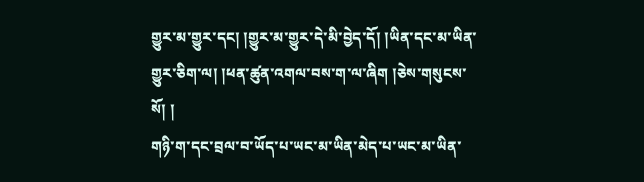གྱུར་མ་གྱུར་དང། །གྱུར་མ་གྱུར་དེ་མི་བྱེད་དོ། །ཡིན་དང་མ་ཡིན་གྱུར་ཅིག་ལ། །ཕན་ཚུན་འགལ་བས་ག་ལ་ཞིག །ཅེས་གསུངས་སོ། །
གཉི་ག་དང་བྲལ་བ་ཡོད་པ་ཡང་མ་ཡིན་མེད་པ་ཡང་མ་ཡིན་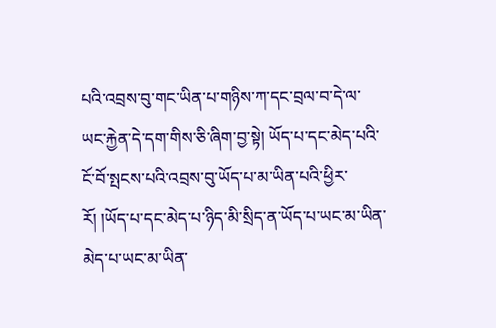པའི་འབྲས་བུ་གང་ཡིན་པ་གཉིས་ཀ་དང་བྲལ་བ་དེ་ལ་ཡང་རྐྱེན་དེ་དག་གིས་ཅི་ཞིག་བྱ་སྟེ། ཡོད་པ་དང་མེད་པའི་ངོ་བོ་སྤངས་པའི་འབྲས་བུ་ཡོད་པ་མ་ཡིན་པའི་ཕྱིར་རོ། །ཡོད་པ་དང་མེད་པ་ཉིད་མི་སྲིད་ན་ཡོད་པ་ཡང་མ་ཡིན་མེད་པ་ཡང་མ་ཡིན་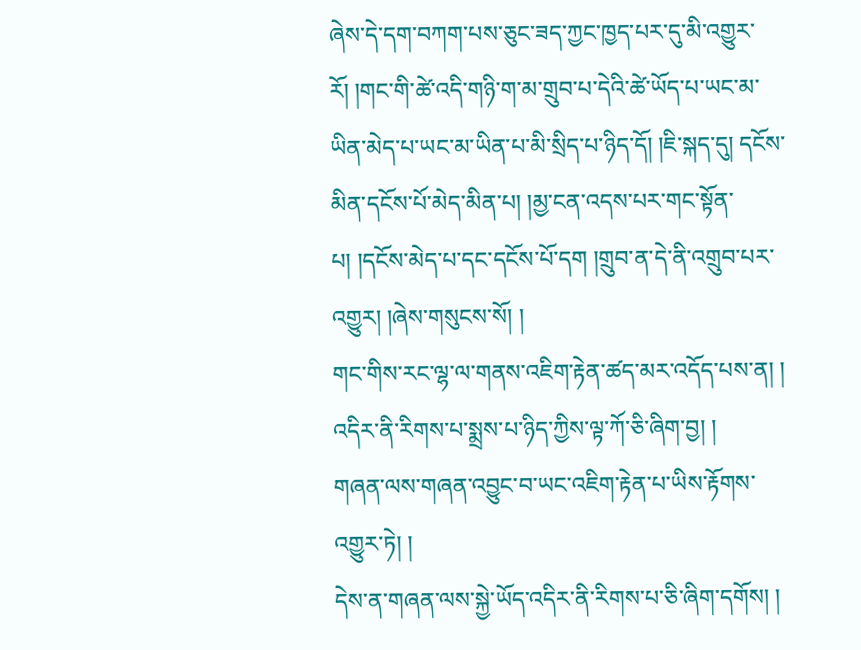ཞེས་དེ་དག་བཀག་པས་ཅུང་ཟད་ཀྱང་ཁྱད་པར་དུ་མི་འགྱུར་རོ། །གང་གི་ཚེ་འདི་གཉི་ག་མ་གྲུབ་པ་དེའི་ཚེ་ཡོད་པ་ཡང་མ་ཡིན་མེད་པ་ཡང་མ་ཡིན་པ་མི་སྲིད་པ་ཉིད་དོ། །ཇི་སྐད་དུ། དངོས་མིན་དངོས་པོ་མེད་མིན་པ། །མྱ་ངན་འདས་པར་གང་སྟོན་པ། །དངོས་མེད་པ་དང་དངོས་པོ་དག །གྲུབ་ན་དེ་ནི་འགྲུབ་པར་འགྱུར། །ཞེས་གསུངས་སོ། །
གང་གིས་རང་ལྷ་ལ་གནས་འཇིག་རྟེན་ཚད་མར་འདོད་པས་ན། །
འདིར་ནི་རིགས་པ་སྨྲས་པ་ཉིད་ཀྱིས་ལྟ་ཀོ་ཅི་ཞིག་བྱ། །
གཞན་ལས་གཞན་འབྱུང་བ་ཡང་འཇིག་རྟེན་པ་ཡིས་རྟོགས་འགྱུར་ཏེ། །
དེས་ན་གཞན་ལས་སྐྱེ་ཡོད་འདིར་ནི་རིགས་པ་ཅི་ཞིག་དགོས། །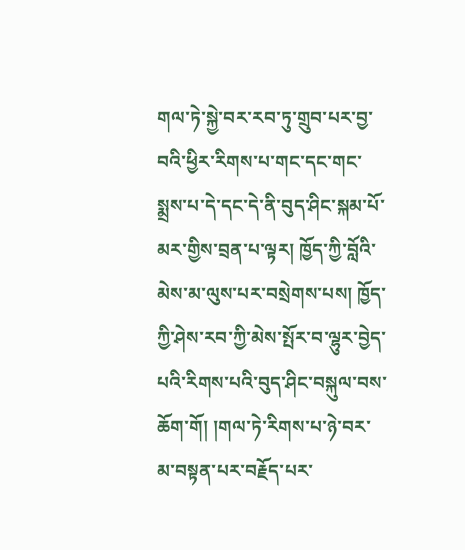གལ་ཏེ་སྐྱེ་བར་རབ་ཏུ་གྲུབ་པར་བྱ་བའི་ཕྱིར་རིགས་པ་གང་དང་གང་སྨྲས་པ་དེ་དང་དེ་ནི་བུད་ཤིང་སྐམ་པོ་མར་གྱིས་བྲན་པ་ལྟར། ཁྱོད་ཀྱི་བློའི་མེས་མ་ལུས་པར་བསྲེགས་པས། ཁྱོད་ཀྱི་ཤེས་རབ་ཀྱི་མེས་སྤོར་བ་ལྷུར་བྱེད་པའི་རིགས་པའི་བུད་ཤིང་བསྐུལ་བས་ཆོག་གོ། །གལ་ཏེ་རིགས་པ་ཉེ་བར་མ་བསྟན་པར་བརྗོད་པར་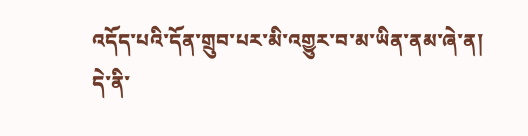འདོད་པའི་དོན་གྲུབ་པར་མི་འགྱུར་བ་མ་ཡིན་ནམ་ཞེ་ན། དེ་ནི་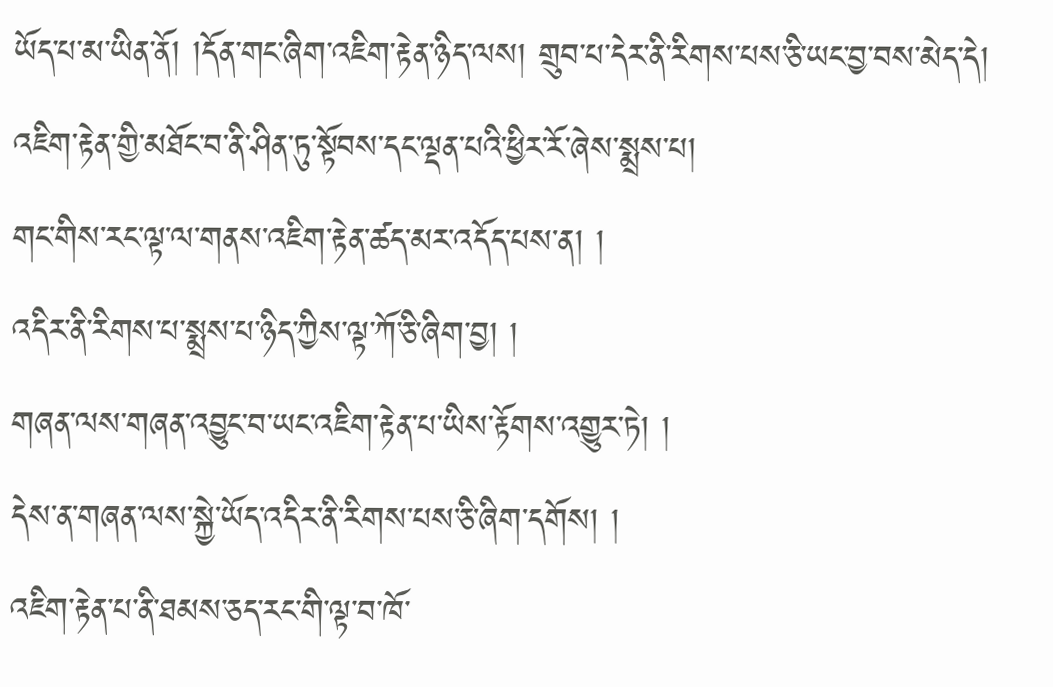ཡོད་པ་མ་ཡིན་ནོ། །དོན་གང་ཞིག་འཇིག་རྟེན་ཉིད་ལས། གྲུབ་པ་དེར་ནི་རིགས་པས་ཅི་ཡང་བྱ་བས་མེད་དེ། འཇིག་རྟེན་གྱི་མཐོང་བ་ནི་ཤིན་ཏུ་སྟོབས་དང་ལྡན་པའི་ཕྱིར་རོ་ཞེས་སྨྲས་པ།
གང་གིས་རང་ལྟ་ལ་གནས་འཇིག་རྟེན་ཚད་མར་འདོད་པས་ན། །
འདིར་ནི་རིགས་པ་སྨྲས་པ་ཉིད་ཀྱིས་ལྟ་ཀོ་ཅི་ཞིག་བྱ། །
གཞན་ལས་གཞན་འབྱུང་བ་ཡང་འཇིག་རྟེན་པ་ཡིས་རྟོགས་འགྱུར་ཏེ། །
དེས་ན་གཞན་ལས་སྐྱེ་ཡོད་འདིར་ནི་རིགས་པས་ཅི་ཞིག་དགོས། །
འཇིག་རྟེན་པ་ནི་ཐམས་ཅད་རང་གི་ལྟ་བ་ཁོ་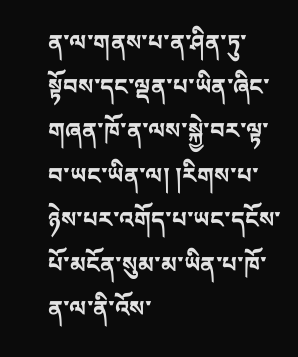ན་ལ་གནས་པ་ན་ཤིན་ཏུ་སྟོབས་དང་ལྡན་པ་ཡིན་ཞིང་གཞན་ཁོ་ན་ལས་སྐྱེ་བར་ལྟ་བ་ཡང་ཡིན་ལ། །རིགས་པ་ཉེས་པར་འགོད་པ་ཡང་དངོས་པོ་མངོན་སུམ་མ་ཡིན་པ་ཁོ་ན་ལ་ནི་འོས་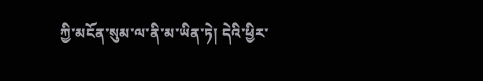ཀྱི་མངོན་སུམ་ལ་ནི་མ་ཡིན་ཏེ། དེའི་ཕྱིར་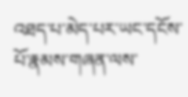འཐད་པ་མེད་པར་ཡང་དངོས་པོ་རྣམས་གཞན་ལས་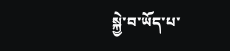སྐྱེ་བ་ཡོད་པ་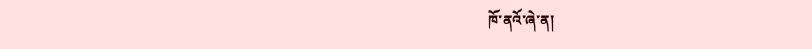ཁོ་ནའོ་ཞེ་ན།